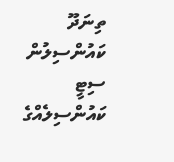ތިނަދޫ ކައުންސިލުން ސިޓީ ކައުންސިލެއްގެ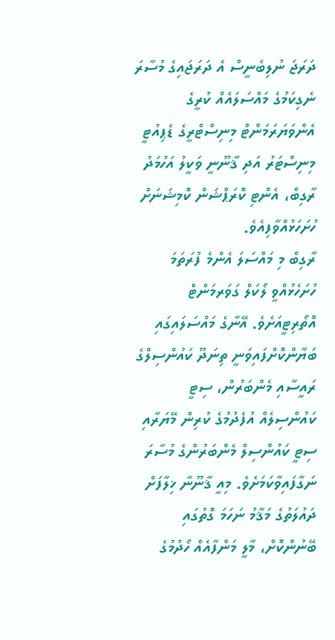ދަރަޖަ ނުލިބެނީސް އެ ދަރަޖައިގެ މުސާރަ ނެގިކަމުގެ މައްސަލައެއް ކުރީގެ އެންވަޔަރަމަންޓް މިނިސްޓްރީގެ ޑެޕިއުޓީ މިނިސްޓަރު އަދި ޤާނޫނީ ވަކީލު އަހުމަދު ރާގިބް، އެންޓި ކޮރަޕްޝަން ކޮމިޝަނަށް ހުށަހަޅުއްވާފިއެވެ.
ރާގިބް މި މައްސަލަ އެންމެ ފުރަތަމަ ހުށަހެޅުއްވީ ލޯކަލް ގަވަރމަންޓް އޮތޯރިޓީއަށެވެ. އޭނާގެ މައްސަލައިގައި ބަޔާންކޮށްފައިވަނީ ތިނަދޫ ކައުންސިލްގެ ރައީސާއި މެންބަރުން، ސިޓީ ކައުންސިލެއް އުފެދުމުގެ ކުރިން މޭޔަރާއި ސިޓީ ކައުންސިލް މެންބަރުންގެ މުސާރަ ނަގާފައިވާކަމަށެވެ. މިއީ ޤާނޫނާ ޚިލާފަށް ދައުލަތުގެ މަޤާމު ނަހަމަ ގޮތުގައި ބޭނުންކޮށް، މާލީ މަންފާއެއް ހޯދުމުގެ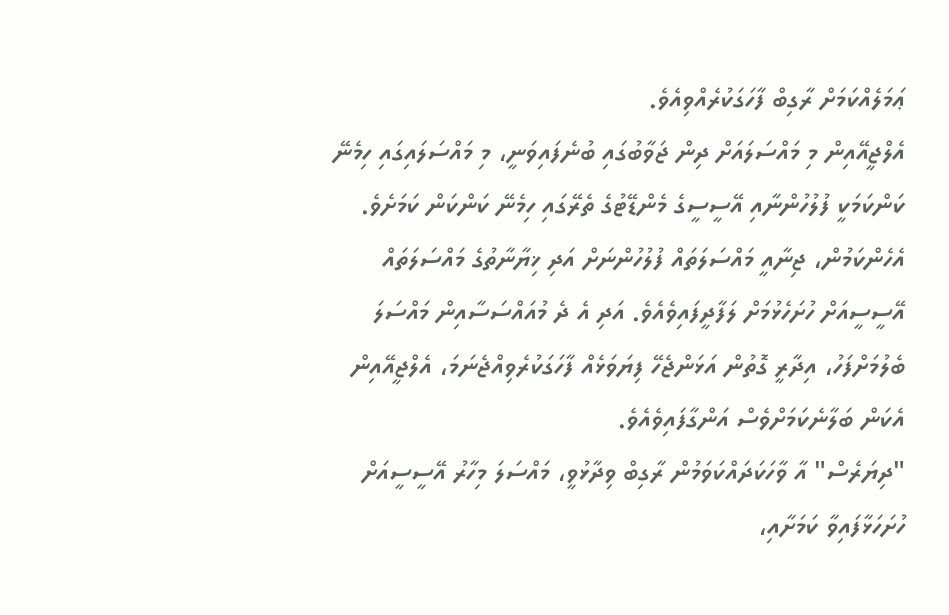ޢަމަލެއްކަމަށް ރާގިބް ފާހަގަކުރެއްވިއެވެ.
އެލްޖީއޭއިން މި މައްސަލައަށް ދިން ޖަވާބުގައި ބުނެފައިވަނީ، މި މައްސަލައިގައި ހިމެނޭ ކަންކަމަކީ ފުލުހުންނާއި އޭސީސީގެ މެންޑޭޓުގެ ތެރޭގައި ހިމެނޭ ކަންކަން ކަމަށެވެ. އެހެންކަމުން، ޖިނާއީ މައްސަލަތައް ފުލުހުންނަށް އަދި ޚިޔާނާތުގެ މައްސަލަތައް އޭސީސީއަށް ހުށަހެޅުމަށް ލަފާދީފައިވެއެވެ. އަދި އެ ދެ މުއައްސަސާއިން މައްސަލަ ބެލުމަށްފަހު، އިދާރީ ގޮތުން އަޅަންޖެހޭ ފިޔަވަޅެއް ފާހަގަކުރެވިއްޖެނަމަ، އެލްޖީއޭއިން އެކަން ބަލާނެކަމަށްވެސް އަންގާފައިވެއެވެ.
"ދިޔަރެސް" އާ ވާހަކަދައްކަވަމުން ރާގިބް ވިދާޅުވީ، މައްސަލަ މިހާރު އޭސީސީއަށް ހުށަހަޅާފައިވާ ކަމަށާއި،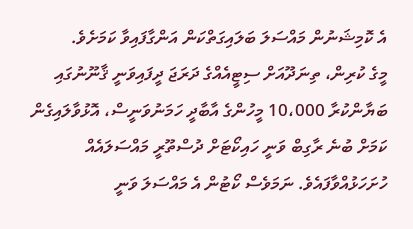އެ ކޮމިޝަނުން މައްސަލަ ބަލައިގަތްކަން އަންގާފައިވާ ކަމަށެވެ.
މީގެ ކުރިން، ތިނަދޫއަށް ސިޓީއެއްގެ ދަރަޖަ ދީފައިވަނީ ޤާނޫނުގައި ބަޔާންކުރާ 10،000 މީހުންގެ އާބާދީ ހަމަނުވަނީސް، އޮޅުވާލައިގެން ކަމަށް ބުނެ ރާގިބް ވަނީ ހައިކޯޓަށް ދުސްތޫރީ މައްސަލައެއް ހުށަހަޅުއްވާފައެވެ. ނަމަވެސް ކޯޓުން އެ މައްސަލަ ވަނީ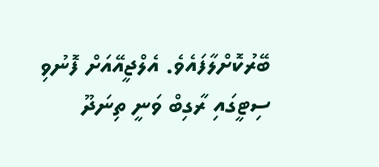ބޭރުކޮށްލާފައެވެ. އެލްޖީއޭއަށް ފޮނުވި ސިޓީގައި ރާގިބް ވަނީ ތިނަދޫ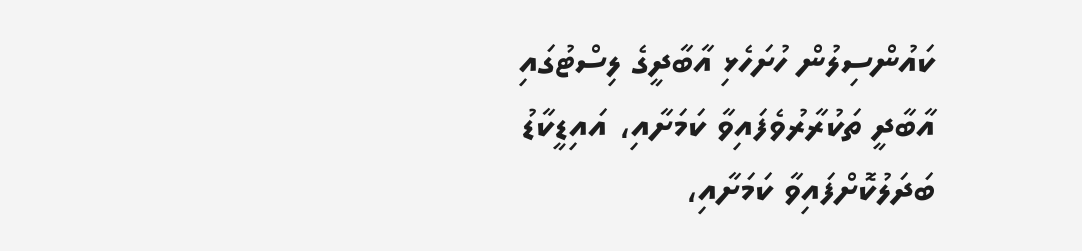ކައުންސިލުން ހުށަހެޅި އާބާދީގެ ލިސްޓުގައި އާބާދީ ތަކުރާރުވެފައިވާ ކަމަށާއި، އައިޑީކާޑު ބަދަލުކޮށްފައިވާ ކަމަށާއި،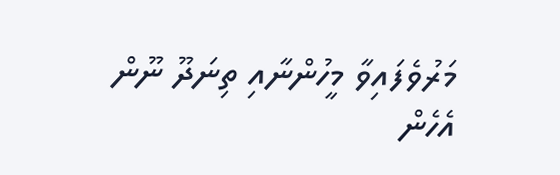މަރުވެފައިވާ މީހުންނާއި ތިނަދޫ ނޫން އެހެން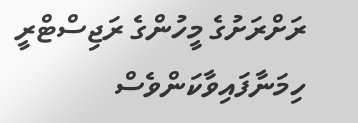ރަށްރަށުގެ މީހުންގެ ރަޖިސްޓްރީ ހިމަނާފައިވާކަންވެސް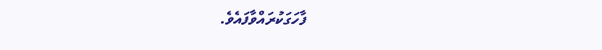ފާހަގަކުރައްވާފައެވެ.